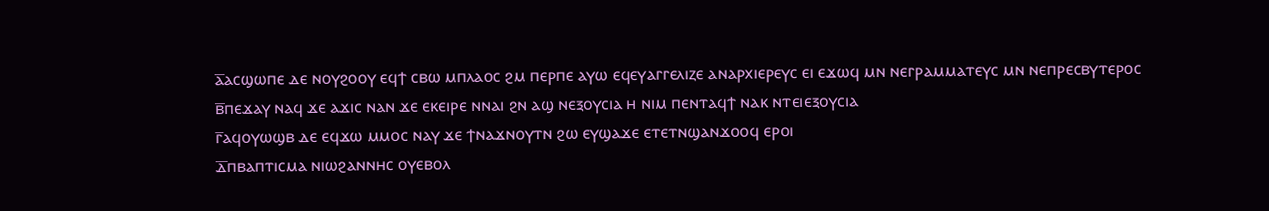ⲁ̅ⲁⲥϣⲱⲡⲉ ⲇⲉ ⲛⲟⲩϩⲟⲟⲩ ⲉϥϯ ⲥⲃⲱ ⲙⲡⲗⲁⲟⲥ ϩⲙ ⲡⲉⲣⲡⲉ ⲁⲩⲱ ⲉϥⲉⲩⲁⲅⲅⲉⲗⲓⲍⲉ ⲁⲛⲁⲣⲭⲓⲉⲣⲉⲩⲥ ⲉⲓ ⲉϫⲱϥ ⲙⲛ ⲛⲉⲅⲣⲁⲙⲙⲁⲧⲉⲩⲥ ⲙⲛ ⲛⲉⲡⲣⲉⲥⲃⲩⲧⲉⲣⲟⲥ
ⲃ̅ⲡⲉϫⲁⲩ ⲛⲁϥ ϫⲉ ⲁϫⲓⲥ ⲛⲁⲛ ϫⲉ ⲉⲕⲉⲓⲣⲉ ⲛⲛⲁⲓ ϩⲛ ⲁϣ ⲛⲉⲝⲟⲩⲥⲓⲁ ⲏ ⲛⲓⲙ ⲡⲉⲛⲧⲁϥϯ ⲛⲁⲕ ⲛⲧⲉⲓⲉⲝⲟⲩⲥⲓⲁ
ⲅ̅ⲁϥⲟⲩⲱϣⲃ ⲇⲉ ⲉϥϫⲱ ⲙⲙⲟⲥ ⲛⲁⲩ ϫⲉ ϯⲛⲁϫⲛⲟⲩⲧⲛ ϩⲱ ⲉⲩϣⲁϫⲉ ⲉⲧⲉⲧⲛϣⲁⲛϫⲟⲟϥ ⲉⲣⲟⲓ
ⲇ̅ⲡⲃⲁⲡⲧⲓⲥⲙⲁ ⲛⲓⲱϩⲁⲛⲛⲏⲥ ⲟⲩⲉⲃⲟⲗ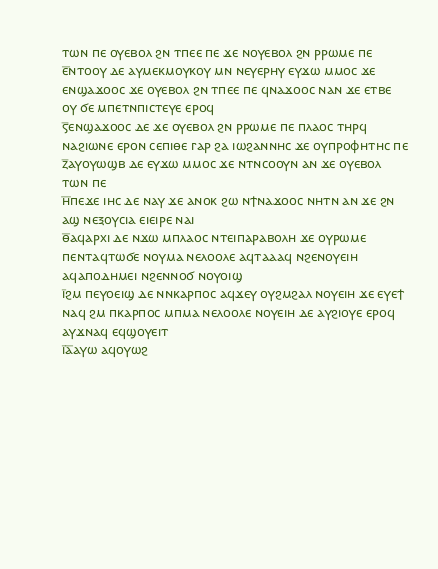ⲧⲱⲛ ⲡⲉ ⲟⲩⲉⲃⲟⲗ ϩⲛ ⲧⲡⲉⲉ ⲡⲉ ϫⲉ ⲛⲟⲩⲉⲃⲟⲗ ϩⲛ ⲣⲣⲱⲙⲉ ⲡⲉ
ⲉ̅ⲛⲧⲟⲟⲩ ⲇⲉ ⲁⲩⲙⲉⲕⲙⲟⲩⲕⲟⲩ ⲙⲛ ⲛⲉⲩⲉⲣⲏⲩ ⲉⲩϫⲱ ⲙⲙⲟⲥ ϫⲉ ⲉⲛϣⲁϫⲟⲟⲥ ϫⲉ ⲟⲩⲉⲃⲟⲗ ϩⲛ ⲧⲡⲉⲉ ⲡⲉ ϥⲛⲁϫⲟⲟⲥ ⲛⲁⲛ ϫⲉ ⲉⲧⲃⲉ ⲟⲩ ϭⲉ ⲙⲡⲉⲧⲛⲡⲓⲥⲧⲉⲩⲉ ⲉⲣⲟϥ
ⲋ̅ⲉⲛϣⲁϫⲟⲟⲥ ⲇⲉ ϫⲉ ⲟⲩⲉⲃⲟⲗ ϩⲛ ⲣⲣⲱⲙⲉ ⲡⲉ ⲡⲗⲁⲟⲥ ⲧⲏⲣϥ ⲛⲁϩⲓⲱⲛⲉ ⲉⲣⲟⲛ ⲥⲉⲡⲓⲑⲉ ⲅⲁⲣ ϩⲁ ⲓⲱϩⲁⲛⲛⲏⲥ ϫⲉ ⲟⲩⲡⲣⲟⲫⲏⲧⲏⲥ ⲡⲉ
ⲍ̅ⲁⲩⲟⲩⲱϣⲃ ⲇⲉ ⲉⲩϫⲱ ⲙⲙⲟⲥ ϫⲉ ⲛⲧⲛⲥⲟⲟⲩⲛ ⲁⲛ ϫⲉ ⲟⲩⲉⲃⲟⲗ ⲧⲱⲛ ⲡⲉ
ⲏ̅ⲡⲉϫⲉ ⲓⲏⲥ ⲇⲉ ⲛⲁⲩ ϫⲉ ⲁⲛⲟⲕ ϩⲱ ⲛϯⲛⲁϫⲟⲟⲥ ⲛⲏⲧⲛ ⲁⲛ ϫⲉ ϩⲛ ⲁϣ ⲛⲉⲝⲟⲩⲥⲓⲁ ⲉⲓⲉⲓⲣⲉ ⲛⲁⲓ
ⲑ̅ⲁϥⲁⲣⲭⲓ ⲇⲉ ⲛϫⲱ ⲙⲡⲗⲁⲟⲥ ⲛⲧⲉⲓⲡⲁⲣⲁⲃⲟⲗⲏ ϫⲉ ⲟⲩⲣⲱⲙⲉ ⲡⲉⲛⲧⲁϥⲧⲱϭⲉ ⲛⲟⲩⲙⲁ ⲛⲉⲗⲟⲟⲗⲉ ⲁϥⲧⲁⲁⲁϥ ⲛϩⲉⲛⲟⲩⲉⲓⲏ ⲁϥⲁⲡⲟⲇⲏⲙⲉⲓ ⲛϩⲉⲛⲛⲟϭ ⲛⲟⲩⲟⲓϣ
ⲓ̅ϩⲙ ⲡⲉⲩⲟⲉⲓϣ ⲇⲉ ⲛⲛⲕⲁⲣⲡⲟⲥ ⲁϥϫⲉⲩ ⲟⲩϩⲙϩⲁⲗ ⲛⲟⲩⲉⲓⲏ ϫⲉ ⲉⲩⲉϯ ⲛⲁϥ ϩⲙ ⲡⲕⲁⲣⲡⲟⲥ ⲙⲡⲙⲁ ⲛⲉⲗⲟⲟⲗⲉ ⲛⲟⲩⲉⲓⲏ ⲇⲉ ⲁⲩϩⲓⲟⲩⲉ ⲉⲣⲟϥ ⲁⲩϫⲛⲁϥ ⲉϥϣⲟⲩⲉⲓⲧ
ⲓ̅ⲁ̅ⲁⲩⲱ ⲁϥⲟⲩⲱϩ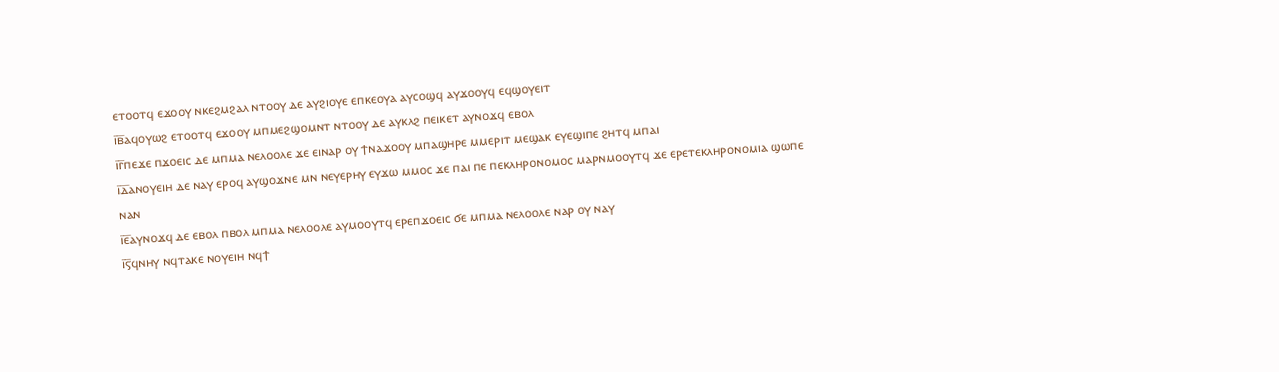ⲉⲧⲟⲟⲧϥ ⲉϫⲟⲟⲩ ⲛⲕⲉϩⲙϩⲁⲗ ⲛⲧⲟⲟⲩ ⲇⲉ ⲁⲩϩⲓⲟⲩⲉ ⲉⲡⲕⲉⲟⲩⲁ ⲁⲩⲥⲟϣϥ ⲁⲩϫⲟⲟⲩϥ ⲉϥϣⲟⲩⲉⲓⲧ
ⲓ̅ⲃ̅ⲁϥⲟⲩⲱϩ ⲉⲧⲟⲟⲧϥ ⲉϫⲟⲟⲩ ⲙⲡⲙⲉϩϣⲟⲙⲛⲧ ⲛⲧⲟⲟⲩ ⲇⲉ ⲁⲩⲕⲗϩ ⲡⲉⲓⲕⲉⲧ ⲁⲩⲛⲟϫϥ ⲉⲃⲟⲗ
ⲓ̅ⲅ̅ⲡⲉϫⲉ ⲡϫⲟⲉⲓⲥ ⲇⲉ ⲙⲡⲙⲁ ⲛⲉⲗⲟⲟⲗⲉ ϫⲉ ⲉⲓⲛⲁⲣ ⲟⲩ ϯⲛⲁϫⲟⲟⲩ ⲙⲡⲁϣⲏⲣⲉ ⲙⲙⲉⲣⲓⲧ ⲙⲉϣⲁⲕ ⲉⲩⲉϣⲓⲡⲉ ϩⲏⲧϥ ⲙⲡⲁⲓ
ⲓ̅ⲇ̅ⲁⲛⲟⲩⲉⲓⲏ ⲇⲉ ⲛⲁⲩ ⲉⲣⲟϥ ⲁⲩϣⲟϫⲛⲉ ⲙⲛ ⲛⲉⲩⲉⲣⲏⲩ ⲉⲩϫⲱ ⲙⲙⲟⲥ ϫⲉ ⲡⲁⲓ ⲡⲉ ⲡⲉⲕⲗⲏⲣⲟⲛⲟⲙⲟⲥ ⲙⲁⲣⲛⲙⲟⲟⲩⲧϥ ϫⲉ ⲉⲣⲉⲧⲉⲕⲗⲏⲣⲟⲛⲟⲙⲓⲁ ϣⲱⲡⲉ ⲛⲁⲛ
ⲓ̅ⲉ̅ⲁⲩⲛⲟϫϥ ⲇⲉ ⲉⲃⲟⲗ ⲡⲃⲟⲗ ⲙⲡⲙⲁ ⲛⲉⲗⲟⲟⲗⲉ ⲁⲩⲙⲟⲟⲩⲧϥ ⲉⲣⲉⲡϫⲟⲉⲓⲥ ϭⲉ ⲙⲡⲙⲁ ⲛⲉⲗⲟⲟⲗⲉ ⲛⲁⲣ ⲟⲩ ⲛⲁⲩ
ⲓ̅ⲋ̅ϥⲛⲏⲩ ⲛϥⲧⲁⲕⲉ ⲛⲟⲩⲉⲓⲏ ⲛϥϯ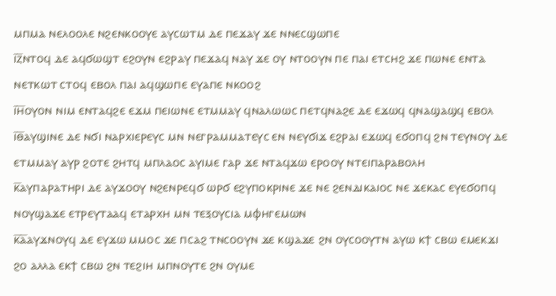ⲙⲡⲙⲁ ⲛⲉⲗⲟⲟⲗⲉ ⲛϩⲉⲛⲕⲟⲟⲩⲉ ⲁⲩⲥⲱⲧⲙ ⲇⲉ ⲡⲉϫⲁⲩ ϫⲉ ⲛⲛⲉⲥϣⲱⲡⲉ
ⲓ̅ⲍ̅ⲛⲧⲟϥ ⲇⲉ ⲁϥϭⲱϣⲧ ⲉϩⲟⲩⲛ ⲉϩⲣⲁⲩ ⲡⲉϫⲁϥ ⲛⲁⲩ ϫⲉ ⲟⲩ ⲛⲧⲟⲟⲩⲛ ⲡⲉ ⲡⲁⲓ ⲉⲧⲥⲏϩ ϫⲉ ⲡⲱⲛⲉ ⲉⲛⲧⲁ ⲛⲉⲧⲕⲱⲧ ⲥⲧⲟϥ ⲉⲃⲟⲗ ⲡⲁⲓ ⲁϥϣⲱⲡⲉ ⲉⲩⲁⲡⲉ ⲛⲕⲟⲟϩ
ⲓ̅ⲏ̅ⲟⲩⲟⲛ ⲛⲓⲙ ⲉⲛⲧⲁϥϩⲉ ⲉϫⲙ ⲡⲉⲓⲱⲛⲉ ⲉⲧⲙⲙⲁⲩ ϥⲛⲁⲗⲱⲱⲥ ⲡⲉⲧϥⲛⲁϩⲉ ⲇⲉ ⲉϫⲱϥ ϥⲛⲁϣⲁϣϥ ⲉⲃⲟⲗ
ⲓ̅ⲑ̅ⲁⲩϣⲓⲛⲉ ⲇⲉ ⲛϭⲓ ⲛⲁⲣⲭⲓⲉⲣⲉⲩⲥ ⲙⲛ ⲛⲉⲅⲣⲁⲙⲙⲁⲧⲉⲩⲥ ⲉⲛ ⲛⲉⲩϭⲓϫ ⲉϩⲣⲁⲓ ⲉϫⲱϥ ⲉϭⲟⲡϥ ϩⲛ ⲧⲉⲩⲛⲟⲩ ⲇⲉ ⲉⲧⲙⲙⲁⲩ ⲁⲩⲣ ϩⲟⲧⲉ ϩⲏⲧϥ ⲙⲡⲗⲁⲟⲥ ⲁⲩⲓⲙⲉ ⲅⲁⲣ ϫⲉ ⲛⲧⲁϥϫⲱ ⲉⲣⲟⲟⲩ ⲛⲧⲉⲓⲡⲁⲣⲁⲃⲟⲗⲏ
ⲕ̅ⲁⲩⲡⲁⲣⲁⲧⲏⲣⲓ ⲇⲉ ⲁⲩϫⲟⲟⲩ ⲛϩⲉⲛⲣⲉϥϭ ⲱⲣϭ ⲉϩⲩⲡⲟⲕⲣⲓⲛⲉ ϫⲉ ⲛⲉ ϩⲉⲛⲇⲓⲕⲁⲓⲟⲥ ⲛⲉ ϫⲉⲕⲁⲥ ⲉⲩⲉϭⲟⲡϥ ⲛⲟⲩϣⲁϫⲉ ⲉⲧⲣⲉⲩⲧⲁⲁϥ ⲉⲧⲁⲣⲭⲏ ⲙⲛ ⲧⲉⲝⲟⲩⲥⲓⲁ ⲙⲫⲏⲅⲉⲙⲱⲛ
ⲕ̅ⲁ̅ⲁⲩϫⲛⲟⲩϥ ⲇⲉ ⲉⲩϫⲱ ⲙⲙⲟⲥ ϫⲉ ⲡⲥⲁϩ ⲧⲛⲥⲟⲟⲩⲛ ϫⲉ ⲕϣⲁϫⲉ ϩⲛ ⲟⲩⲥⲟⲟⲩⲧⲛ ⲁⲩⲱ ⲕϯ ⲥⲃⲱ ⲉⲙⲉⲕϫⲓ ϩⲟ ⲁⲗⲗⲁ ⲉⲕϯ ⲥⲃⲱ ϩⲛ ⲧⲉϩⲓⲏ ⲙⲡⲛⲟⲩⲧⲉ ϩⲛ ⲟⲩⲙⲉ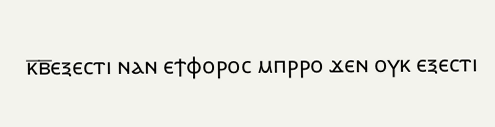ⲕ̅ⲃ̅ⲉⲝⲉⲥⲧⲓ ⲛⲁⲛ ⲉϯⲫⲟⲣⲟⲥ ⲙⲡⲣⲣⲟ ϫⲉⲛ ⲟⲩⲕ ⲉⲝⲉⲥⲧⲓ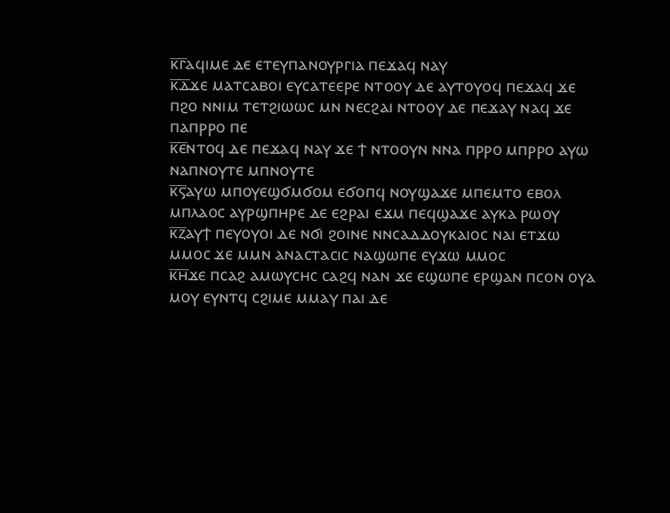ⲕ̅ⲅ̅ⲁϥⲓⲙⲉ ⲇⲉ ⲉⲧⲉⲩⲡⲁⲛⲟⲩⲣⲅⲓⲁ ⲡⲉϫⲁϥ ⲛⲁⲩ
ⲕ̅ⲇ̅ϫⲉ ⲙⲁⲧⲥⲁⲃⲟⲓ ⲉⲩⲥⲁⲧⲉⲉⲣⲉ ⲛⲧⲟⲟⲩ ⲇⲉ ⲁⲩⲧⲟⲩⲟϥ ⲡⲉϫⲁϥ ϫⲉ ⲡϩⲟ ⲛⲛⲓⲙ ⲧⲉⲧϩⲓⲱⲱⲥ ⲙⲛ ⲛⲉⲥϩⲁⲓ ⲛⲧⲟⲟⲩ ⲇⲉ ⲡⲉϫⲁⲩ ⲛⲁϥ ϫⲉ ⲡⲁⲡⲣⲣⲟ ⲡⲉ
ⲕ̅ⲉ̅ⲛⲧⲟϥ ⲇⲉ ⲡⲉϫⲁϥ ⲛⲁⲩ ϫⲉ ϯ ⲛⲧⲟⲟⲩⲛ ⲛⲛⲁ ⲡⲣⲣⲟ ⲙⲡⲣⲣⲟ ⲁⲩⲱ ⲛⲁⲡⲛⲟⲩⲧⲉ ⲙⲡⲛⲟⲩⲧⲉ
ⲕ̅ⲋ̅ⲁⲩⲱ ⲙⲡⲟⲩⲉϣϭⲙϭⲟⲙ ⲉϭⲟⲡϥ ⲛⲟⲩϣⲁϫⲉ ⲙⲡⲉⲙⲧⲟ ⲉⲃⲟⲗ ⲙⲡⲗⲁⲟⲥ ⲁⲩⲣϣⲡⲏⲣⲉ ⲇⲉ ⲉϩⲣⲁⲓ ⲉϫⲙ ⲡⲉϥϣⲁϫⲉ ⲁⲩⲕⲁ ⲣⲱⲟⲩ
ⲕ̅ⲍ̅ⲁⲩϯ ⲡⲉⲩⲟⲩⲟⲓ ⲇⲉ ⲛϭⲓ ϩⲟⲓⲛⲉ ⲛⲛⲥⲁⲇⲇⲟⲩⲕⲁⲓⲟⲥ ⲛⲁⲓ ⲉⲧϫⲱ ⲙⲙⲟⲥ ϫⲉ ⲙⲙⲛ ⲁⲛⲁⲥⲧⲁⲥⲓⲥ ⲛⲁϣⲱⲡⲉ ⲉⲩϫⲱ ⲙⲙⲟⲥ
ⲕ̅ⲏ̅ϫⲉ ⲡⲥⲁϩ ⲁⲙⲱⲩⲥⲏⲥ ⲥⲁϩϥ ⲛⲁⲛ ϫⲉ ⲉϣⲱⲡⲉ ⲉⲣϣⲁⲛ ⲡⲥⲟⲛ ⲟⲩⲁ ⲙⲟⲩ ⲉⲩⲛⲧϥ ⲥϩⲓⲙⲉ ⲙⲙⲁⲩ ⲡⲁⲓ ⲇⲉ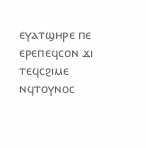ⲉⲩⲁⲧϣⲏⲣⲉ ⲡⲉ ⲉⲣⲉⲡⲉϥⲥⲟⲛ ϫⲓ ⲧⲉϥⲥϩⲓⲙⲉ ⲛϥⲧⲟⲩⲛⲟⲥ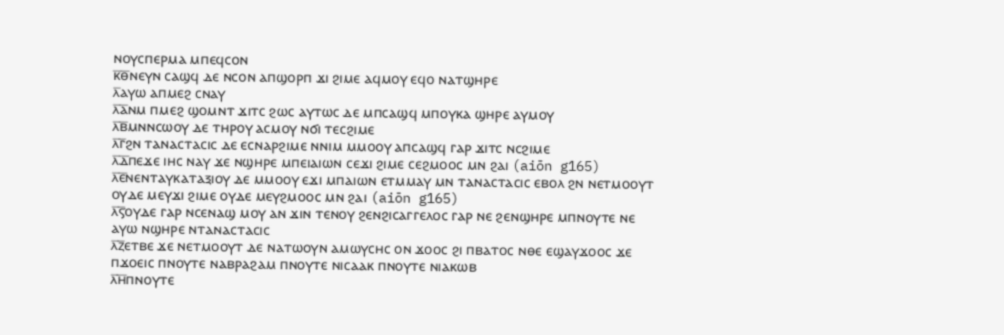ⲛⲟⲩⲥⲡⲉⲣⲙⲁ ⲙⲡⲉϥⲥⲟⲛ
ⲕ̅ⲑ̅ⲛⲉⲩⲛ ⲥⲁϣϥ ⲇⲉ ⲛⲥⲟⲛ ⲁⲡϣⲟⲣⲡ ϫⲓ ϩⲓⲙⲉ ⲁϥⲙⲟⲩ ⲉϥⲟ ⲛⲁⲧϣⲏⲣⲉ
ⲗ̅ⲁⲩⲱ ⲁⲡⲙⲉϩ ⲥⲛⲁⲩ
ⲗ̅ⲁ̅ⲛⲙ ⲡⲙⲉϩ ϣⲟⲙⲛⲧ ϫⲓⲧⲥ ϩⲱⲥ ⲁⲩⲧⲱⲥ ⲇⲉ ⲙⲡⲥⲁϣϥ ⲙⲡⲟⲩⲕⲁ ϣⲏⲣⲉ ⲁⲩⲙⲟⲩ
ⲗ̅ⲃ̅ⲙⲛⲛⲥⲱⲟⲩ ⲇⲉ ⲧⲏⲣⲟⲩ ⲁⲥⲙⲟⲩ ⲛϭⲓ ⲧⲉⲥϩⲓⲙⲉ
ⲗ̅ⲅ̅ϩⲛ ⲧⲁⲛⲁⲥⲧⲁⲥⲓⲥ ⲇⲉ ⲉⲥⲛⲁⲣϩⲓⲙⲉ ⲛⲛⲓⲙ ⲙⲙⲟⲟⲩ ⲁⲡⲥⲁϣϥ ⲅⲁⲣ ϫⲓⲧⲥ ⲛⲥϩⲓⲙⲉ
ⲗ̅ⲇ̅ⲡⲉϫⲉ ⲓⲏⲥ ⲛⲁⲩ ϫⲉ ⲛϣⲏⲣⲉ ⲙⲡⲉⲓⲁⲓⲱⲛ ⲥⲉϫⲓ ϩⲓⲙⲉ ⲥⲉϩⲙⲟⲟⲥ ⲙⲛ ϩⲁⲓ (aiōn g165)
ⲗ̅ⲉ̅ⲛⲉⲛⲧⲁⲩⲕⲁⲧⲁⲝⲓⲟⲩ ⲇⲉ ⲙⲙⲟⲟⲩ ⲉϫⲓ ⲙⲡⲁⲓⲱⲛ ⲉⲧⲙⲙⲁⲩ ⲙⲛ ⲧⲁⲛⲁⲥⲧⲁⲥⲓⲥ ⲉⲃⲟⲗ ϩⲛ ⲛⲉⲧⲙⲟⲟⲩⲧ ⲟⲩⲇⲉ ⲙⲉⲩϫⲓ ϩⲓⲙⲉ ⲟⲩⲇⲉ ⲙⲉⲩϩⲙⲟⲟⲥ ⲙⲛ ϩⲁⲓ (aiōn g165)
ⲗ̅ⲋ̅ⲟⲩⲇⲉ ⲅⲁⲣ ⲛⲥⲉⲛⲁϣ ⲙⲟⲩ ⲁⲛ ϫⲓⲛ ⲧⲉⲛⲟⲩ ϩⲉⲛϩⲓⲥⲁⲅⲅⲉⲗⲟⲥ ⲅⲁⲣ ⲛⲉ ϩⲉⲛϣⲏⲣⲉ ⲙⲡⲛⲟⲩⲧⲉ ⲛⲉ ⲁⲩⲱ ⲛϣⲏⲣⲉ ⲛⲧⲁⲛⲁⲥⲧⲁⲥⲓⲥ
ⲗ̅ⲍ̅ⲉⲧⲃⲉ ϫⲉ ⲛⲉⲧⲙⲟⲟⲩⲧ ⲇⲉ ⲛⲁⲧⲱⲟⲩⲛ ⲁⲙⲱⲩⲥⲏⲥ ⲟⲛ ϫⲟⲟⲥ ϩⲓ ⲡⲃⲁⲧⲟⲥ ⲛⲑⲉ ⲉϣⲁⲩϫⲟⲟⲥ ϫⲉ ⲡϫⲟⲉⲓⲥ ⲡⲛⲟⲩⲧⲉ ⲛⲁⲃⲣⲁϩⲁⲙ ⲡⲛⲟⲩⲧⲉ ⲛⲓⲥⲁⲁⲕ ⲡⲛⲟⲩⲧⲉ ⲛⲓⲁⲕⲱⲃ
ⲗ̅ⲏ̅ⲡⲛⲟⲩⲧⲉ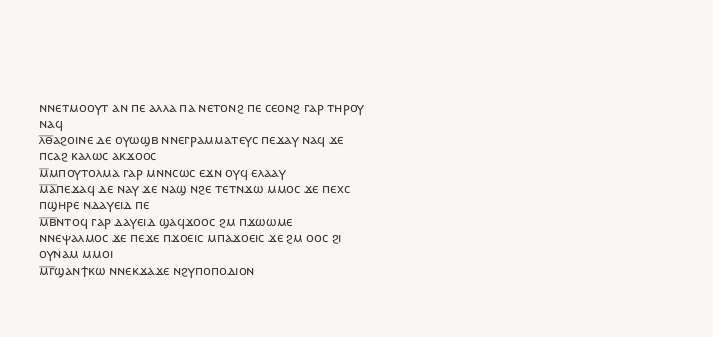ⲛⲛⲉⲧⲙⲟⲟⲩⲧ ⲁⲛ ⲡⲉ ⲁⲗⲗⲁ ⲡⲁ ⲛⲉⲧⲟⲛϩ ⲡⲉ ⲥⲉⲟⲛϩ ⲅⲁⲣ ⲧⲏⲣⲟⲩ ⲛⲁϥ
ⲗ̅ⲑ̅ⲁϩⲟⲓⲛⲉ ⲇⲉ ⲟⲩⲱϣⲃ ⲛⲛⲉⲅⲣⲁⲙⲙⲁⲧⲉⲩⲥ ⲡⲉϫⲁⲩ ⲛⲁϥ ϫⲉ ⲡⲥⲁϩ ⲕⲁⲗⲱⲥ ⲁⲕϫⲟⲟⲥ
ⲙ̅ⲙⲡⲟⲩⲧⲟⲗⲙⲁ ⲅⲁⲣ ⲙⲛⲛⲥⲱⲥ ⲉϫⲛ ⲟⲩϥ ⲉⲗⲁⲁⲩ
ⲙ̅ⲁ̅ⲡⲉϫⲁϥ ⲇⲉ ⲛⲁⲩ ϫⲉ ⲛⲁϣ ⲛϩⲉ ⲧⲉⲧⲛϫⲱ ⲙⲙⲟⲥ ϫⲉ ⲡⲉⲭⲥ ⲡϣⲏⲣⲉ ⲛⲇⲁⲩⲉⲓⲇ ⲡⲉ
ⲙ̅ⲃ̅ⲛⲧⲟϥ ⲅⲁⲣ ⲇⲁⲩⲉⲓⲇ ϣⲁϥϫⲟⲟⲥ ϩⲙ ⲡϫⲱⲱⲙⲉ ⲛⲛⲉⲯⲁⲗⲙⲟⲥ ϫⲉ ⲡⲉϫⲉ ⲡϫⲟⲉⲓⲥ ⲙⲡⲁϫⲟⲉⲓⲥ ϫⲉ ϩⲙ ⲟⲟⲥ ϩⲓ ⲟⲩⲛⲁⲙ ⲙⲙⲟⲓ
ⲙ̅ⲅ̅ϣⲁⲛϯⲕⲱ ⲛⲛⲉⲕϫⲁϫⲉ ⲛϩⲩⲡⲟⲡⲟⲇⲓⲟⲛ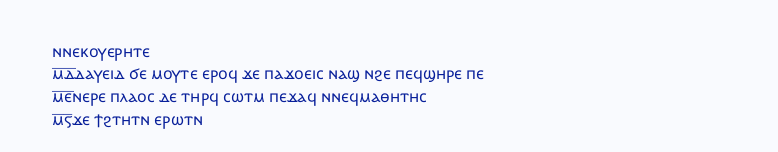ⲛⲛⲉⲕⲟⲩⲉⲣⲏⲧⲉ
ⲙ̅ⲇ̅ⲇⲁⲩⲉⲓⲇ ϭⲉ ⲙⲟⲩⲧⲉ ⲉⲣⲟϥ ϫⲉ ⲡⲁϫⲟⲉⲓⲥ ⲛⲁϣ ⲛϩⲉ ⲡⲉϥϣⲏⲣⲉ ⲡⲉ
ⲙ̅ⲉ̅ⲛⲉⲣⲉ ⲡⲗⲁⲟⲥ ⲇⲉ ⲧⲏⲣϥ ⲥⲱⲧⲙ ⲡⲉϫⲁϥ ⲛⲛⲉϥⲙⲁⲑⲏⲧⲏⲥ
ⲙ̅ⲋ̅ϫⲉ ϯϩⲧⲏⲧⲛ ⲉⲣⲱⲧⲛ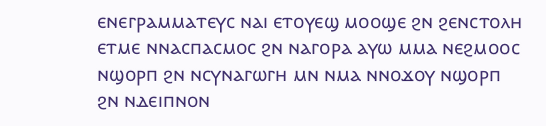ⲉⲛⲉⲅⲣⲁⲙⲙⲁⲧⲉⲩⲥ ⲛⲁⲓ ⲉⲧⲟⲩⲉϣ ⲙⲟⲟϣⲉ ϩⲛ ϩⲉⲛⲥⲧⲟⲗⲏ ⲉⲧⲙⲉ ⲛⲛⲁⲥⲡⲁⲥⲙⲟⲥ ϩⲛ ⲛⲁⲅⲟⲣⲁ ⲁⲩⲱ ⲙⲙⲁ ⲛⲉϩⲙⲟⲟⲥ ⲛϣⲟⲣⲡ ϩⲛ ⲛⲥⲩⲛⲁⲅⲱⲅⲏ ⲙⲛ ⲛⲙⲁ ⲛⲛⲟϫⲟⲩ ⲛϣⲟⲣⲡ ϩⲛ ⲛⲇⲉⲓⲡⲛⲟⲛ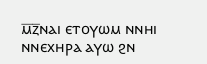ⲙ̅ⲍ̅ⲛⲁⲓ ⲉⲧⲟⲩⲱⲙ ⲛⲛⲏⲓ ⲛⲛⲉⲭⲏⲣⲁ ⲁⲩⲱ ϩⲛ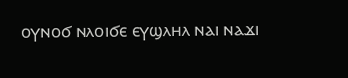ⲟⲩⲛⲟϭ ⲛⲗⲟⲓϭⲉ ⲉⲩϣⲗⲏⲗ ⲛⲁⲓ ⲛⲁϫⲓ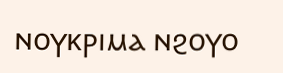ⲛⲟⲩⲕⲣⲓⲙⲁ ⲛϩⲟⲩⲟ